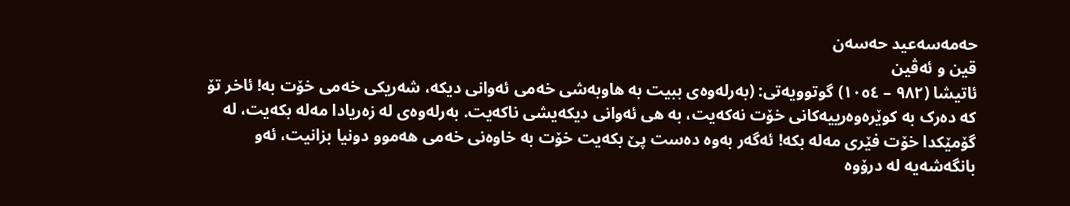حەمەسەعید حەسەن
قین و ئەڤین
ئاتیشا (٩٨٢ – ١٠٥٤) گوتوویەتی: (بەرلەوەی ببیت بە هاوبەشی خەمی ئەوانی دیکە، شەریکی خەمی خۆت بە! ئاخر تۆ کە دەرک بە کوێرەوەرییەکانی خۆت نەکەیت، بە هی ئەوانی دیکەیشی ناکەیت. بەرلەوەی لە زەریادا مەلە بکەیت، لە گۆمێکدا خۆت فێری مەلە بکە! ئەگەر بەوە دەست پێ بکەیت خۆت بە خاوەنی خەمی هەموو دونیا بزانیت، ئەو بانگەشەیە لە درۆوە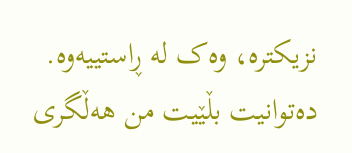نزیکترە، وەک لە ڕاستییەوە. دەتوانیت بڵێیت من هەڵگری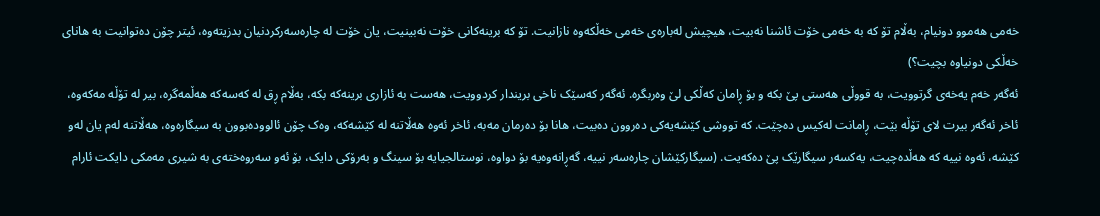خەمی هەموو دونیام، بەڵام تۆ کە بە خەمی خۆت ئاشنا نەبیت، هیچیش لەبارەی خەمی خەڵکەوە نازانیت. تۆ کە برینەکانی خۆت نەبینیت، یان خۆت لە چارەسەرکردنیان بدزیتەوە، ئیتر چۆن دەتوانیت بە هانای خەڵکی دونیاوە بچیت؟)
ئەگەر خەم یەخەی گرتوویت، بە قووڵی هەستی پێ بکە و بۆ ڕامان کەڵکی لێ وەربگرە. ئەگەر کەسێک ناخی بریندار کردوویت، هەست بە ئازاری برینەکە بکە، بەڵام ڕق لە کەسەکە هەڵمەگرە، بیر لە تۆڵە مەکەوە، ئاخر ئەگەر بیرت لای تۆڵە بێت، ڕامانت لەکیس دەچێت. کە تووشی کێشەیەکی دەروون دەبیت، هانا بۆ دەرمان مەبە، ئاخر ئەوە هەڵاتنە لە کێشەکە، وەک چۆن ئالوودەبوون بە سیگارەوە، هەڵاتنە لەم یان لەو کێشە، ئەوە نییە کە هەڵدەچیت، یەکسەر سیگارێک پێ دەکەیت. (سیگارکێشان چارەسەر نییە، گەڕانەوەیە بۆ دواوە، نوستالجیایە بۆ سینگ و بەرۆکی دایک، بۆ ئەو سەروەختەی بە شیری مەمکی دایکت ئارام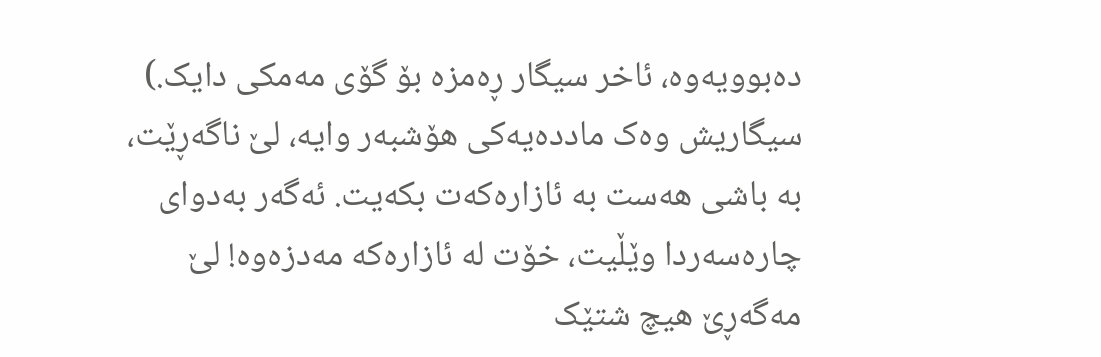دەبوویەوە، ئاخر سیگار ڕەمزە بۆ گۆی مەمکی دایک.)
سیگاریش وەک ماددەیەکی هۆشبەر وایە، لێ ناگەڕێت، بە باشی هەست بە ئازارەکەت بکەیت. ئەگەر بەدوای چارەسەردا وێڵیت، خۆت لە ئازارەکە مەدزەوە! لێ مەگەڕێ هیچ شتێک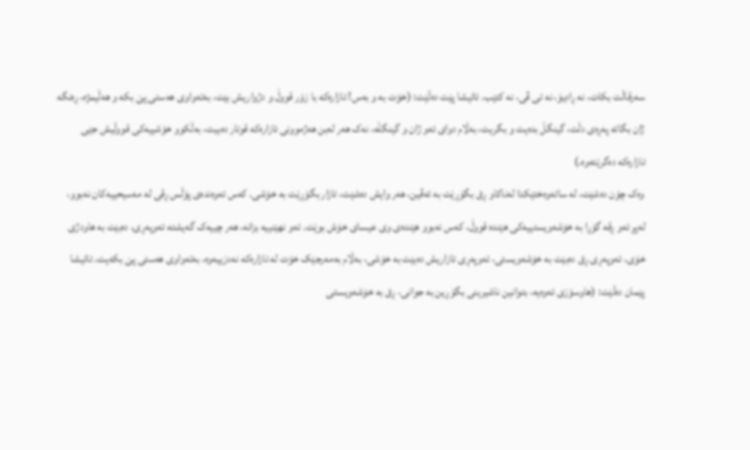سەرقاڵت بکات، نە ڕادیۆ، نە تی ڤی، نە کتێب. ئاتیشا پێت دەڵێت: (خۆت بە و بەس! ئازارەکە با زۆر قووڵ و دژواریش بێت، بەتەواوی هەستی پێ بکە و هەڵیمژە، ڕەنگە ژان بگاتە پەڕەی دڵت، گینگڵ بدەیت و بگریت، بەڵام دوای ئەو ژان و گینگڵە، نەک هەر لەبن هەژموونی ئازارەکە قوتار دەبیت، بەڵکوو خۆشییەکی قووڵیش جێی ئازارەکە دەگرێتەوە.)
وەک چۆن دەشێت، لە ساتەوەختێکدا لەناکاو ڕق بگۆڕێت بە ئەڤین، هەر وایش دەشێت، ئازار بگۆڕێت بە خۆشی. کەس ئەوەندەی پۆڵس ڕقی لە مەسیحییەکان نەبوو، لەپڕ ئەو ڕقە گۆڕا بە خۆشەویستییەکی هێندە قووڵ، کەس نەبوو هێندەی وی عیسای خۆش بوێت. ئەو نهێنییە بزانە، هەر چییەک گەیشتە ئەوپەڕی، دەبێت بە هاودژی خۆی، ئەوپەڕی ڕق دەبێت بە خۆشەویستی، ئەوپەڕی ئازاریش دەبێت بە خۆشی، بەڵام بەمەرجێک خۆت لە ئازارەکە نەدزییەوە، بەتەواوی هەستی پێ بکەیت. ئاتیشا پێمان دەڵێت: (هاوسۆزی ئەوەیە، بتوانین ناشیرینی بگۆڕین بە جوانی، ڕق بە خۆشەویستی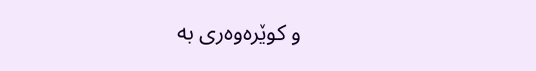و کوێرەوەری بە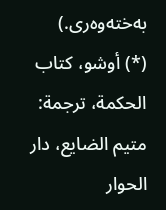بەختەوەری.)
(*) أوشو، کتاب الحکمة، ترجمة: متیم الضایع، دار الحوار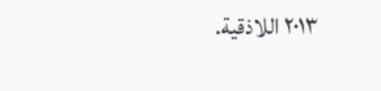٢٠١٣ اللاذقیة.